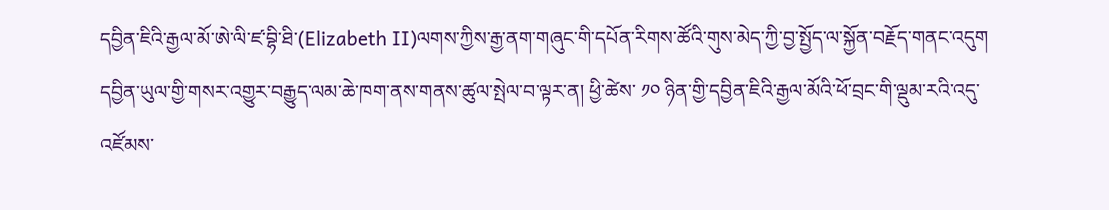དབྱིན་ཇིའི་རྒྱལ་མོ་ཨེ་ལི་ཛ་བྷི་ཐི་(Elizabeth II)ལགས་ཀྱིས་རྒྱ་ནག་གཞུང་གི་དཔོན་རིགས་ཚོའི་གུས་མེད་ཀྱི་བྱ་སྤྱོད་ལ་སྐྱོན་བརྗོད་གནང་འདུག
དབྱིན་ཡུལ་གྱི་གསར་འགྱུར་བརྒྱུད་ལམ་ཆེ་ཁག་ནས་གནས་ཚུལ་སྤེལ་བ་ལྟར་ན། ཕྱི་ཚེས་ ༡༠ ཉིན་གྱི་དབྱིན་ཇིའི་རྒྱལ་མོའི་ཕོ་བྲང་གི་ལྡུམ་རའི་འདུ་འཛོམས་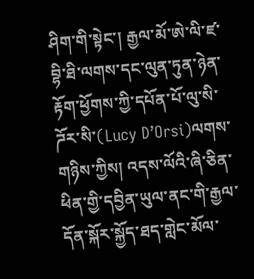ཤིག་གི་སྟེང་། རྒྱལ་མོ་ཨེ་ལི་ཛ་བྷི་ཐི་ལགས་དང་ལུན་ཏུན་ཉེན་རྟོག་ཕྱོགས་ཀྱི་དཔོན་པོ་ལུ་སི་ཌོར་སི་(Lucy D’Orsi)ལགས་གཉིས་ཀྱིས། འདས་ལོའི་ཞི་ཅིན་ཕིན་གྱི་དབྱིན་ཡུལ་ནང་གི་རྒྱལ་དོན་སྐོར་སྐྱོད་ཐད་གླེང་མོལ་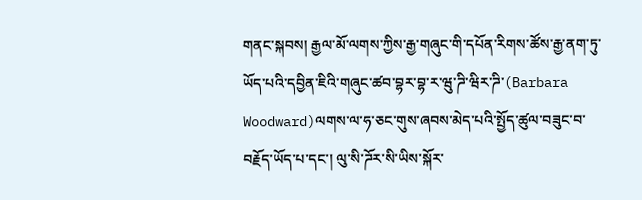གནང་སྐབས། རྒྱལ་མོ་ལགས་ཀྱིས་རྒྱ་གཞུང་གི་དཔོན་རིགས་ཚོས་རྒྱ་ནག་ཏུ་ཡོད་པའི་དབྱིན་ཇིའི་གཞུང་ཚབ་བྷར་བྷ་ར་ཝུ་ཌི་ཝིར་ཌི་(Barbara Woodward)ལགས་ལ་ཧ་ཅང་གུས་ཞབས་མེད་པའི་སྤྱོད་ཚུལ་བཟུང་བ་བརྗོད་ཡོད་པ་དང་། ལུ་སི་ཌོར་སི་ཡིས་སྐོར་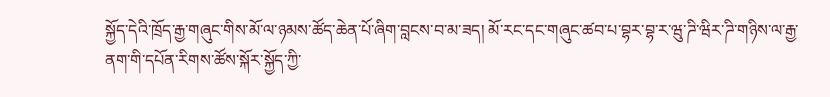སྐྱོད་དེའི་ཁྲོད་རྒྱ་གཞུང་གིས་མོ་ལ་ཉམས་ཚོད་ཆེན་པོ་ཞིག་བླངས་བ་མ་ཟད། མོ་རང་དང་གཞུང་ཚབ་པ་བྷར་བྷ་ར་ཝུ་ཌི་ཝིར་ཌི་གཉིས་ལ་རྒྱ་ནག་གི་དཔོན་རིགས་ཚོས་སྐོར་སྐྱོད་ཀྱི་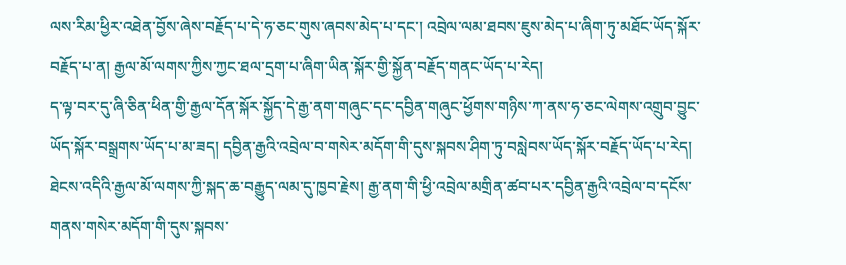ལས་རིམ་ཕྱིར་འཐེན་བྱོས་ཞེས་བརྗོད་པ་དེ་ཧ་ཅང་གུས་ཞབས་མེད་པ་དང་། འབྲེལ་ལམ་ཐབས་ཇུས་མེད་པ་ཞིག་ཏུ་མཐོང་ཡོད་སྐོར་བརྗོད་པ་ན། རྒྱལ་མོ་ལགས་ཀྱིས་ཀྱང་ཐལ་དྲག་པ་ཞིག་ཡིན་སྐོར་གྱི་སྐྱོན་བརྗོད་གནང་ཡོད་པ་རེད།
ད་ལྟ་བར་དུ་ཞི་ཅིན་ཕིན་གྱི་རྒྱལ་དོན་སྐོར་སྐྱོད་དེ་རྒྱ་ནག་གཞུང་དང་དབྱིན་གཞུང་ཕྱོགས་གཉིས་ཀ་ནས་ཧ་ཅང་ལེགས་འགྲུབ་བྱུང་ཡོད་སྐོར་བསྒྲགས་ཡོད་པ་མ་ཟད། དབྱིན་རྒྱའི་འབྲེལ་བ་གསེར་མདོག་གི་དུས་སྐབས་ཤིག་ཏུ་བསླེབས་ཡོད་སྐོར་བརྗོད་ཡོད་པ་རེད། ཐེངས་འདིའི་རྒྱལ་མོ་ལགས་ཀྱི་སྐད་ཆ་བརྒྱུད་ལམ་དུ་ཁྱབ་རྗེས། རྒྱ་ནག་གི་ཕྱི་འབྲེལ་མགྲིན་ཚབ་པར་དབྱིན་རྒྱའི་འབྲེལ་བ་དངོས་གནས་གསེར་མདོག་གི་དུས་སྐབས་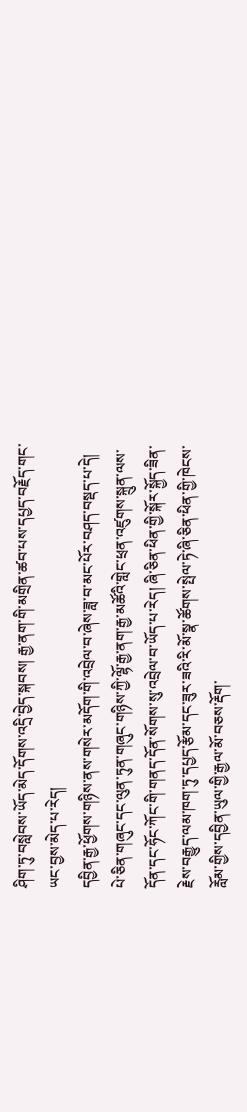ཤིག་ཏུ་བསླེབས་ཡོད་མེད་དོགས་འདྲི་བྱེད་སྐབས། རྒྱ་ནག་གི་མགྲིན་ཚབ་པས་དཔྱད་བརྗོད་གང་ཡང་བྱས་མེད་པ་རེད།
དབྱིན་རྒྱ་ཕྱོགས་གཉིས་ནས་གསེར་མདོག་གི་འབྲེལ་བ་ཞེས་ཟླ་བ་མང་པོར་བཤད་བསྡད་པ་དེ། པེ་ཅིན་གཞུང་དང་ལུན་ཏུན་གཞུང་གཉིས་ཀྱི་ལྷོ་རྒྱ་ནག་རྒྱ་མཚོའི་གླེང་ཕྲན་འཛུགས་སྐྲུན་ལས་དོན་དང་ཧོང་ཀོང་གི་གནད་དོན་སོགས་སུ་འབྲེལ་བ་ཡོད་པ་རེད། ཞི་ཅིན་ཕིན་གྱི་སྐོར་སྐྱོད་ཟིན་རྗེས་བརྒྱུད་ལམ་ཁག་ཏུ་དཔྱད་རྩོམ་དང་ཟུར་ཟའི་རི་མོ་སྣ་ཚོགས་སྤེལ་ཏེ་ཞི་ཅིན་ཕིན་གྱི་ཁེངས་རློམ་གྱིས་དབྱིན་ཡུལ་གྱི་རྒྱལ་མོ་བཅས་རྡོག་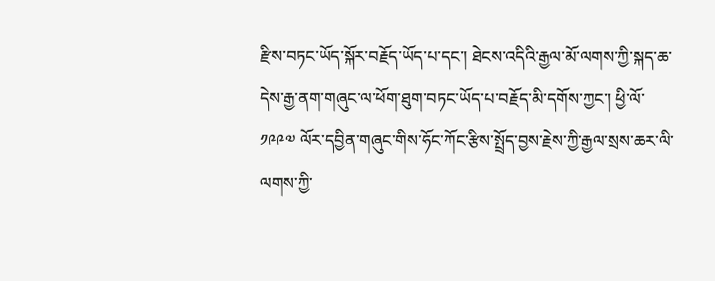རྫིས་བཏང་ཡོད་སྐོར་བརྗོད་ཡོད་པ་དང་། ཐེངས་འདིའི་རྒྱལ་མོ་ལགས་ཀྱི་སྐད་ཆ་དེས་རྒྱ་ནག་གཞུང་ལ་ཕོག་ཐུག་བཏང་ཡོད་པ་བརྗོད་མི་དགོས་ཀྱང་། ཕྱི་ལོ་ ༡༩༩༧ ལོར་དབྱིན་གཞུང་གིས་ཧོང་ཀོང་རྩིས་སྤྲོད་བྱས་རྗེས་ཀྱི་རྒྱལ་སྲས་ཆར་ལི་ལགས་ཀྱི་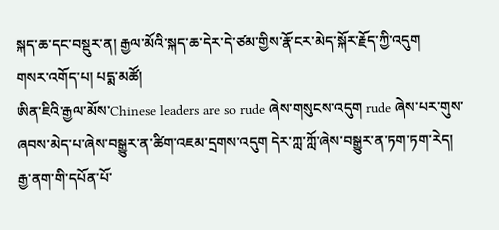སྐད་ཆ་དང་བསྡུར་ན། རྒྱལ་མོའི་སྐད་ཆ་དེར་དེ་ཙམ་གྱིས་རྣོ་ངར་མེད་སྐོར་རྗོད་ཀྱི་འདུག
གསར་འགོད་པ། པདྨ་མཚོ།
ཨིན་ཇིའི་རྒྱལ་མོས་Chinese leaders are so rude ཞེས་གསུངས་འདུག rude ཞེས་པར་གུས་ཞབས་མེད་པ་ཞེས་བསྒྱུར་ན་ཚིག་འཇམ་དྲགས་འདུག དེར་ཀླ་ཀློ་ཞེས་བསྒྱུར་ན་ཏག་ཏག་རེད། རྒྱ་ནག་གི་དཔོན་པོ་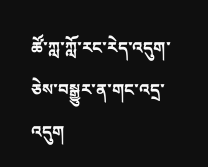ཚོ་ཀླ་ཀློ་རང་རེད་འདུག་ཅེས་བསྒྱུར་ན་གང་འདྲ་འདུག